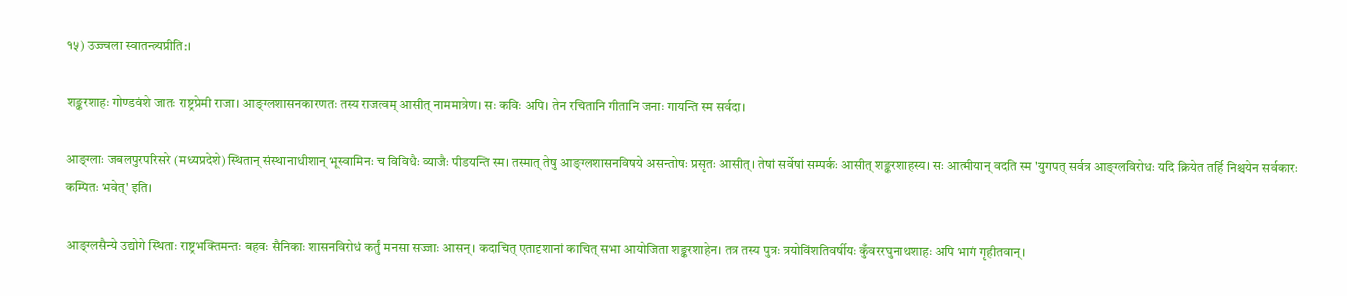१५) उज्ज्वला स्वातन्त्र्यप्रीति:।

शङ्करशाहः गोण्डवंशे जातः राष्ट्रप्रेमी राजा। आङ्ग्लशासनकारणतः तस्य राजत्वम् आसीत् नाममात्रेण। सः कविः अपि। तेन रचितानि गीतानि जनाः गायन्ति स्म सर्वदा।

आ‌ङ्ग्लाः जबलपुरपरिसरे (मध्यप्रदेशे) स्थितान् संस्थानाधीशान् भूस्वामिनः च विविधैः व्याजैः पीडयन्ति स्म। तस्मात् तेषु आङ्ग्लशासनविषये असन्तोषः प्रसृतः आसीत्। तेषां सर्वेषां सम्पर्कः आसीत् शङ्करशाहस्य। सः आत्मीयान् वदति स्म 'युगपत् सर्वत्र आ‌ङ्ग्लविरोधः यदि क्रियेत तर्हि निश्चयेन सर्वकारः कम्पितः भवेत्' इति।

आङ्ग्लसैन्ये उद्योगे स्थिताः राष्ट्रभक्तिमन्तः बहवः सैनिकाः शासनविरोधं कर्तुं मनसा सज्जाः आसन्। कदाचित् एतादृशानां काचित् सभा आयोजिता शङ्करशाहेन। तत्र तस्य पुत्रः त्रयोविंशतिवर्षीयः कुँवररघुनाथशाहः अपि भागं गृहीतवान्।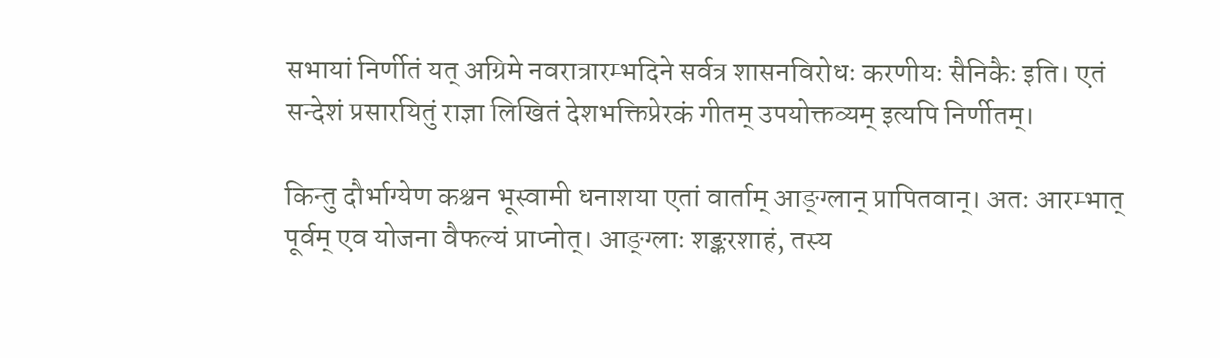सभायां निर्णीतं यत् अग्रिमे नवरात्रारम्भदिने सर्वत्र शासनविरोधः करणीयः सैनिकैः इति। एतं सन्देशं प्रसारयितुं राज्ञा लिखितं देशभक्तिप्रेरकं गीतम् उपयोक्तव्यम् इत्यपि निर्णीतम्।

किन्तु दौर्भाग्येण कश्चन भूस्वामी धनाशया एतां वार्ताम् आङ्ग्लान् प्रापितवान्। अतः आरम्भात् पूर्वम् एव योजना वैफल्यं प्राप्नोत्। आङ्ग्लाः शङ्करशाहं, तस्य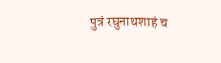पुत्रं रघुनाथशाहं च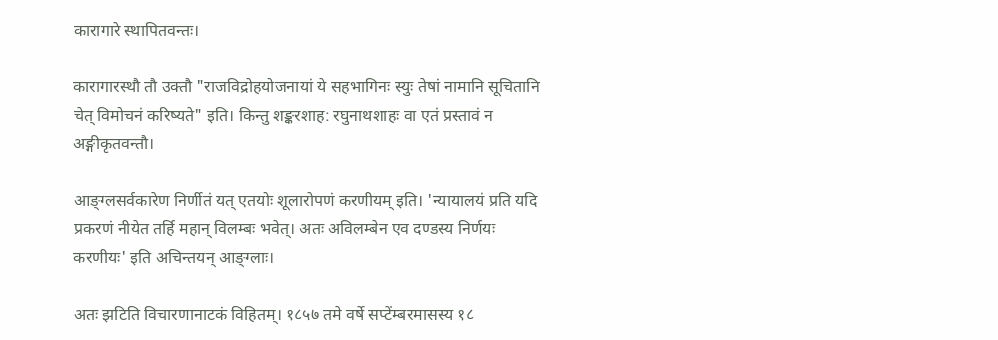कारागारे स्थापितवन्तः।

कारागारस्थौ तौ उक्तौ "राजविद्रोहयोजनायां ये सहभागिनः स्युः तेषां नामानि सूचितानि चेत् विमोचनं करिष्यते" इति। किन्तु शङ्करशाह: रघुनाथशाहः वा एतं प्रस्तावं न अङ्गीकृतवन्तौ।

आङ्ग्लसर्वकारेण निर्णीतं यत् एतयोः शूलारोपणं करणीयम् इति। 'न्यायालयं प्रति यदि प्रकरणं नीयेत तर्हि महान् विलम्बः भवेत्। अतः अविलम्बेन एव दण्डस्य निर्णयः करणीयः' इति अचिन्तयन् आङ्ग्लाः।

अतः झटिति विचारणानाटकं विहितम्। १८५७ तमे वर्षे सप्टेंम्बरमासस्य १८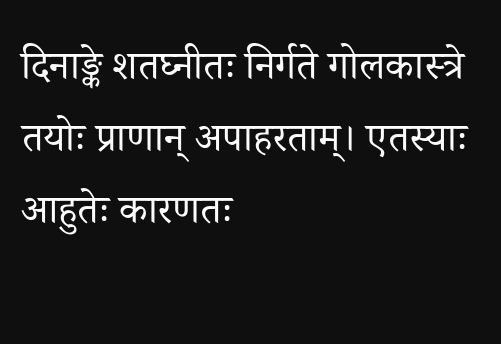दिनाङ्के शतघ्नीतः निर्गते गोलकास्त्रे तयोः प्राणान् अपाहरताम्। एतस्याः आहुतेः कारणतः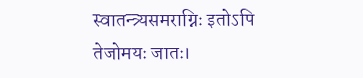स्वातन्त्र्यसमराग्निः इतोऽपि तेजोमयः जातः।